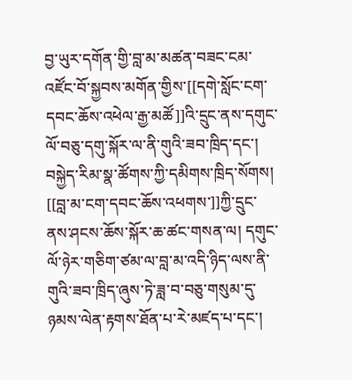བྱ་ཡུར་དགོན་གྱི་བླ་མ་མཚན་བཟང་ངམ་འཛོང་བོ་སྐྱབས་མགོན་གྱིས་[[དགེ་སློང་ངག་དབང་ཆོས་འཕེལ་རྒྱ་མཚོ]]འི་དྲུང་ནས་དགུང་ལོ་བཅུ་དགུ་སྐོར་ལ་ནི་གུའི་ཟབ་ཁྲིད་དང་། བསྐྱེད་རིམ་སྣ་ཚོགས་ཀྱི་དམིགས་ཁྲིད་སོགས། [[བླ་མ་ངག་དབང་ཆོས་འཕགས་]]ཀྱི་དྲུང་ནས་ཤངས་ཆོས་སྐོར་ཆ་ཚང་གསན་ལ། དགུང་ལོ་ཉེར་གཅིག་ཙམ་ལ་བླ་མ་འདི་ཉིད་ལས་ནི་གུའི་ཟབ་ཁྲིད་ཞུས་ཏེ་ཟླ་བ་བཅུ་གསུམ་དུ་ཉམས་ལེན་རྟགས་ཐོན་པ་རེ་མཛད་པ་དང་།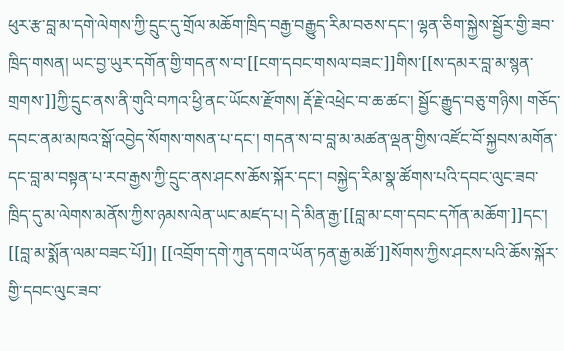ཕུར་རྩ་བླ་མ་དགེ་ལེགས་ཀྱི་དྲུང་དུ་གྲོལ་མཆོག་ཁྲིད་བརྒྱ་བརྒྱུད་རིམ་བཅས་དང་། ལྷན་ཅིག་སྐྱེས་སྦྱོར་གྱི་ཟབ་ཁྲིད་གསན། ཡང་བྱ་ཡུར་དགོན་གྱི་གདན་ས་བ་[[ངག་དབང་གསལ་བཟང་]]གིས་[[ས་དམར་བླ་མ་སྙན་གྲགས་]]ཀྱི་དྲུང་ནས་ནི་གུའི་བཀའ་ཕྱི་ནང་ཡོངས་རྫོགས། རྡོ་རྗེ་འཕྲེང་བ་ཆ་ཚང་། སྦྱོང་རྒྱུད་བཅུ་གཉིས། གཅོད་དབང་ནམ་མཁའ་སྒོ་འབྱེད་སོགས་གསན་པ་དང་། གདན་ས་བ་བླ་མ་མཚན་ལྡན་གྱིས་འཛོང་བོ་སྐྱབས་མགོན་དང་བླ་མ་བསྟན་པ་རབ་རྒྱས་ཀྱི་དྲུང་ནས་ཤངས་ཆོས་སྐོར་དང་། བསྐྱེད་རིམ་སྣ་ཚོགས་པའི་དབང་ལུང་ཟབ་ཁྲིད་དུ་མ་ལེགས་མནོས་ཀྱིས་ཉམས་ལེན་ཡང་མཛད་པ། དེ་མིན་རྒྱ་[[བླ་མ་ངག་དབང་དཀོན་མཆོག་]]དང་། [[བླ་མ་སྨོན་ལམ་བཟང་པོ]]། [[འབྲོག་དགེ་ཀུན་དགའ་ཡོན་ཏན་རྒྱ་མཚོ་]]སོགས་ཀྱིས་ཤངས་པའི་ཆོས་སྐོར་གྱི་དབང་ལུང་ཟབ་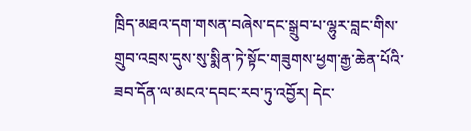ཁྲིད་མཐའ་དག་གསན་བཞེས་དང་སྒྲུབ་པ་ལྷུར་བླང་གིས་གྲུབ་འབྲས་དུས་སུ་སྨིན་ཏེ་སྟོང་གཟུགས་ཕྱག་རྒྱ་ཆེན་པོའི་ཟབ་དོན་ལ་མངའ་དབང་རབ་ཏུ་འབྱོར། དེང་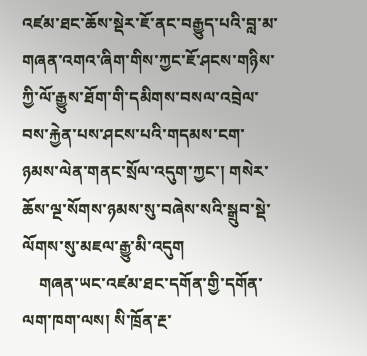འཛམ་ཐང་ཆོས་སྡེར་ཇོ་ནང་བརྒྱུད་པའི་བླ་མ་གཞན་འགའ་ཞིག་གིས་ཀྱང་ཇོ་ཤངས་གཉིས་ཀྱི་ལོ་རྒྱུས་ཐོག་གི་དམིགས་བསལ་འབྲེལ་བས་རྐྱེན་པས་ཤངས་པའི་གདམས་ངག་ཉམས་ལེན་གནང་སྲོལ་འདུག་ཀྱང་། གསེར་ཆོས་ལྔ་སོགས་ཉམས་སུ་བཞེས་སའི་སྒྲུབ་སྡེ་ལོགས་སུ་མཇལ་རྒྱུ་མི་འདུག
    གཞན་ཡང་འཛམ་ཐང་དགོན་གྱི་དགོན་ལག་ཁག་ལས། སི་ཁྲོན་རྔ་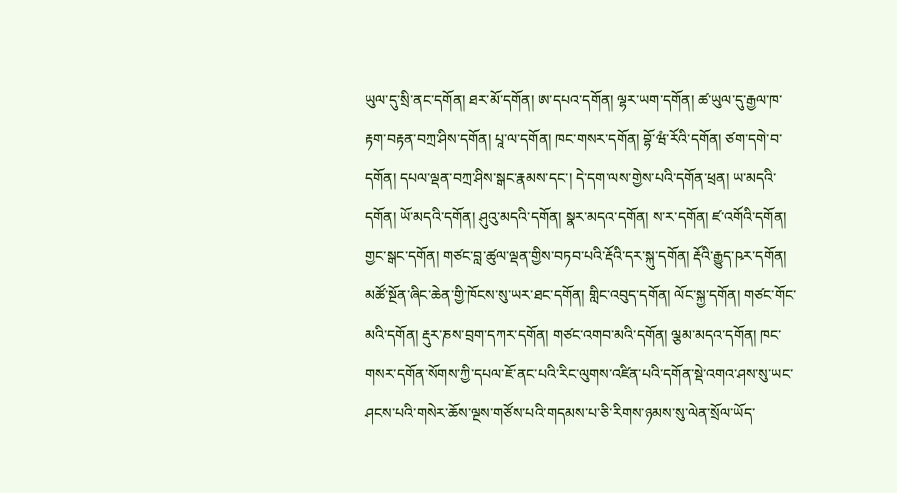ཡུལ་དུ་སྲི་ནང་དགོན། ཐར་མོ་དགོན། ཨ་དཔའ་དགོན། ལྷར་ཡག་དགོན། ཚ་ཡུལ་དུ་རྒྱལ་ཁ་རྟག་བརྟན་བཀྲ་ཤིས་དགོན། པཱ་ལ་དགོན། ཁང་གསར་དགོན། བྷོ་ཝཾ་རོའི་དགོན། ཙག་དགེ་བ་དགོན། དཔལ་ལྡན་བཀྲ་ཤིས་སྒང་རྣམས་དང་། དེ་དག་ལས་གྱེས་པའི་དགོན་ཕྲན། ཡ་མདའི་དགོན། ཡོ་མདའི་དགོན། ཤུའུ་མདའི་དགོན། སྣར་མདའ་དགོན། ས་ར་དགོན། ཛ་འགོའི་དགོན། གྱང་སྒང་དགོན། གཙང་བླ་ཚུལ་ལྡན་གྱིས་བཏབ་པའི་རྡོའི་དར་སྐུ་དགོན། རྡོའི་རྒྱུད་ཥར་དགོན། མཚོ་སྔོན་ཞིང་ཆེན་གྱི་ཁོངས་སུ་ཡར་ཐང་དགོན། གླིང་འབུད་དགོན། ལོང་སྐྱ་དགོན། གཙང་གོང་མའི་དགོན། རྡུར་ཎས་བྲག་དཀར་དགོན། གཙང་འགབ་མའི་དགོན། ལྕམ་མདའ་དགོན། ཁང་གསར་དགོན་སོགས་ཀྱི་དཔལ་ཇོ་ནང་པའི་རིང་ལུགས་འཛིན་པའི་དགོན་སྡེ་འགའ་ཤས་སུ་ཡང་ཤངས་པའི་གསེར་ཆོས་ལྔས་གཙོས་པའི་གདམས་པ་ཅི་རིགས་ཉམས་སུ་ལེན་སྲོལ་ཡོད་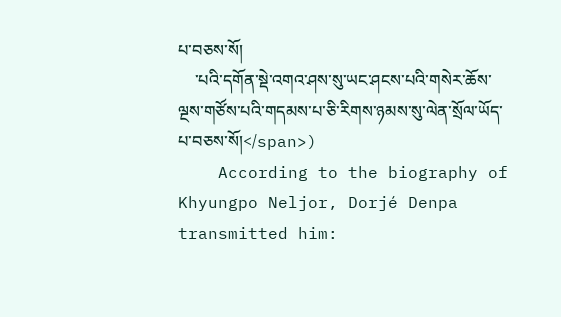པ་བཅས་སོ།
    ་པའི་དགོན་སྡེ་འགའ་ཤས་སུ་ཡང་ཤངས་པའི་གསེར་ཆོས་ལྔས་གཙོས་པའི་གདམས་པ་ཅི་རིགས་ཉམས་སུ་ལེན་སྲོལ་ཡོད་པ་བཅས་སོ།</span>)
    According to the biography of Khyungpo Neljor, Dorjé Denpa transmitted him: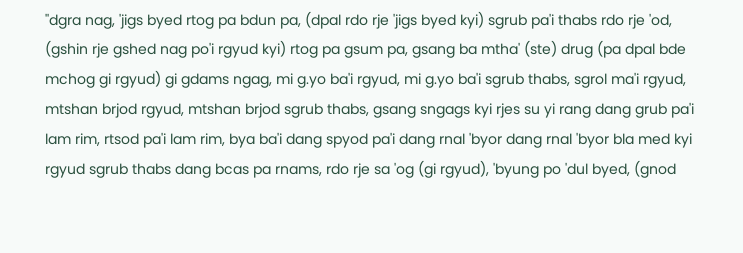''dgra nag, 'jigs byed rtog pa bdun pa, (dpal rdo rje 'jigs byed kyi) sgrub pa'i thabs rdo rje 'od, (gshin rje gshed nag po'i rgyud kyi) rtog pa gsum pa, gsang ba mtha' (ste) drug (pa dpal bde mchog gi rgyud) gi gdams ngag, mi g.yo ba'i rgyud, mi g.yo ba'i sgrub thabs, sgrol ma'i rgyud, mtshan brjod rgyud, mtshan brjod sgrub thabs, gsang sngags kyi rjes su yi rang dang grub pa'i lam rim, rtsod pa'i lam rim, bya ba'i dang spyod pa'i dang rnal 'byor dang rnal 'byor bla med kyi rgyud sgrub thabs dang bcas pa rnams, rdo rje sa 'og (gi rgyud), 'byung po 'dul byed, (gnod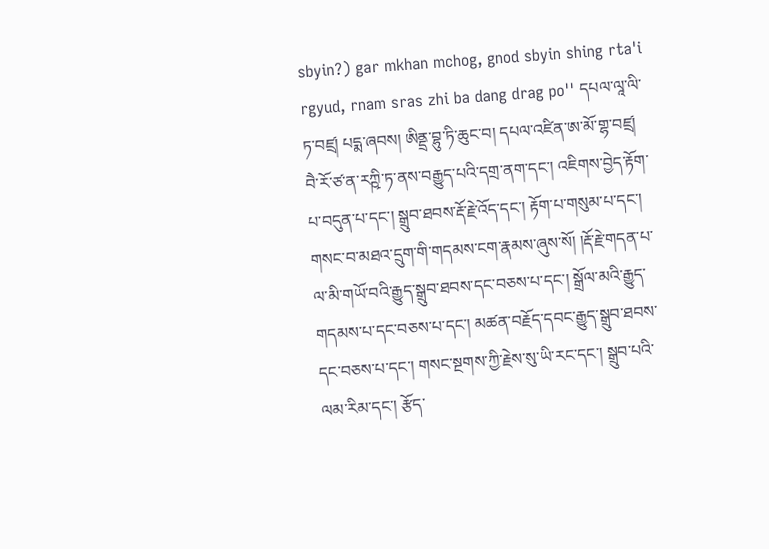sbyin?) gar mkhan mchog, gnod sbyin shing rta'i rgyud, rnam sras zhi ba dang drag po'' དཔལ་ལཱ་ལི་ཏ་བཛྲ། པདྨ་ཞབས། ཨིནྡྲ་བྷུ་ཏི་ཆུང་བ། དཔལ་འཛིན་ཨ་མོ་གྷ་བཛྲ། བཻ་རོ་ཙ་ན་རཀྵི་ཏ་ནས་བརྒྱུད་པའི་དགྲ་ནག་དང་། འཇིགས་བྱེད་རྟོག་པ་བདུན་པ་དང་། སྒྲུབ་ཐབས་རྡོ་རྗེ་འོད་དང་། རྟོག་པ་གསུམ་པ་དང་། གསང་བ་མཐའ་དྲུག་གི་གདམས་ངག་རྣམས་ཞུས་སོ། །རྡོ་རྗེ་གདན་པ་ལ་མི་གཡོ་བའི་རྒྱུད་སྒྲུབ་ཐབས་དང་བཅས་པ་དང་། སྒྲོལ་མའི་རྒྱུད་གདམས་པ་དང་བཅས་པ་དང་། མཚན་བརྗོད་དབང་རྒྱུད་སྒྲུབ་ཐབས་དང་བཅས་པ་དང་། གསང་སྔགས་ཀྱི་རྗེས་སུ་ཡི་རང་དང་། སྒྲུབ་པའི་ལམ་རིམ་དང་། རྩོད་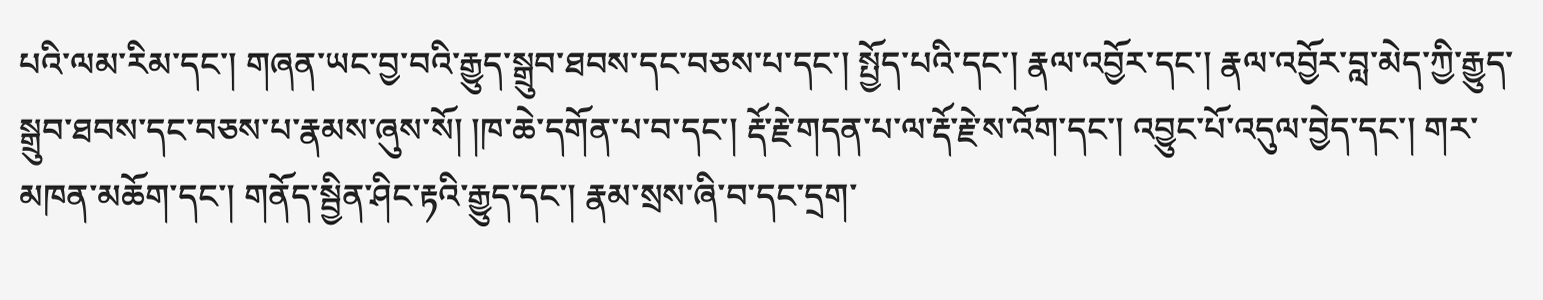པའི་ལམ་རིམ་དང་། གཞན་ཡང་བྱ་བའི་རྒྱུད་སྒྲུབ་ཐབས་དང་བཅས་པ་དང་། སྤྱོད་པའི་དང་། རྣལ་འབྱོར་དང་། རྣལ་འབྱོར་བླ་མེད་ཀྱི་རྒྱུད་སྒྲུབ་ཐབས་དང་བཅས་པ་རྣམས་ཞུས་སོ། །ཁ་ཆེ་དགོན་པ་བ་དང་། རྡོ་རྗེ་གདན་པ་ལ་རྡོ་རྗེ་ས་འོག་དང་། འབྱུང་པོ་འདུལ་བྱེད་དང་། གར་མཁན་མཆོག་དང་། གནོད་སྦྱིན་ཤིང་རྟའི་རྒྱུད་དང་། རྣམ་སྲས་ཞི་བ་དང་དྲག་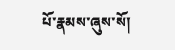པོ་རྣམས་ཞུས་སོ།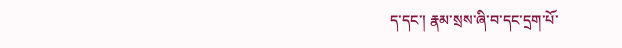ད་དང་། རྣམ་སྲས་ཞི་བ་དང་དྲག་པོ་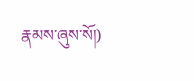རྣམས་ཞུས་སོ།)